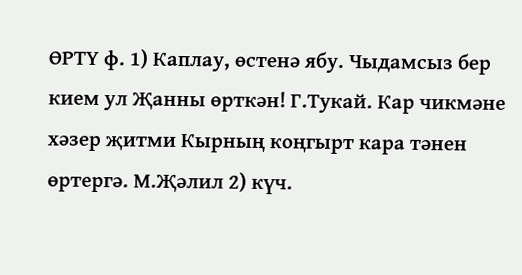ӨРТҮ ф. 1) Каплау, өстенә ябу. Чыдамсыз бер кием ул Җанны өрткән! Г.Тукай. Кар чикмәне хәзер җитми Кырның коңгырт кара тәнен өртергә. М.Җәлил 2) күч.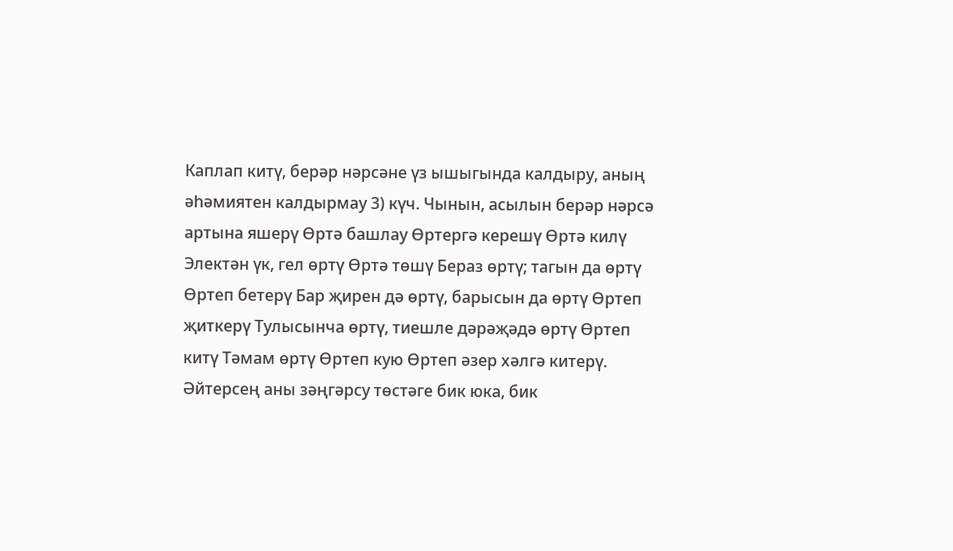Каплап китү, берәр нәрсәне үз ышыгында калдыру, аның әһәмиятен калдырмау 3) күч. Чынын, асылын берәр нәрсә артына яшерү Өртә башлау Өртергә керешү Өртә килү Электән үк, гел өртү Өртә төшү Бераз өртү; тагын да өртү Өртеп бетерү Бар җирен дә өртү, барысын да өртү Өртеп җиткерү Тулысынча өртү, тиешле дәрәҗәдә өртү Өртеп китү Тәмам өртү Өртеп кую Өртеп әзер хәлгә китерү. Әйтерсең аны зәңгәрсу төстәге бик юка, бик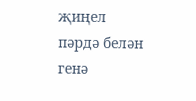җиңел пәрдә белән генә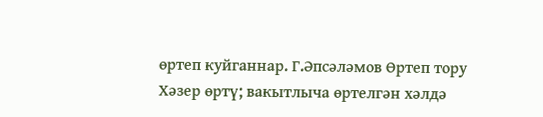өртеп куйганнар. Г.Әпсәләмов Өртеп тору Хәзер өртү; вакытлыча өртелгән хәлдә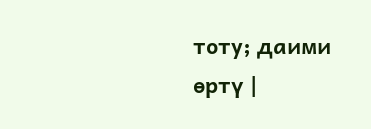тоту; даими өртү |